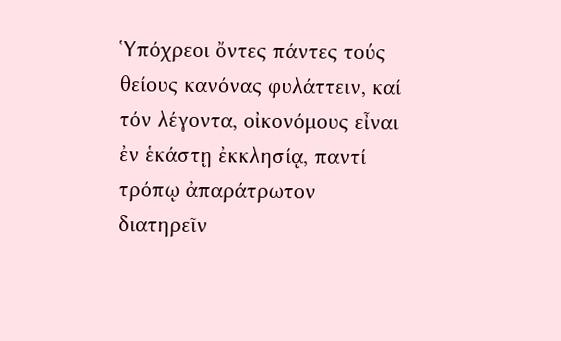Ὑπόχρεοι ὄντες πάντες τούς θείους κανόνας φυλάττειν, καί τόν λέγοντα, οἰκονόμους εἶναι ἐν ἑκάστῃ ἐκκλησίᾳ, παντί τρόπῳ ἀπαράτρωτον διατηρεῖν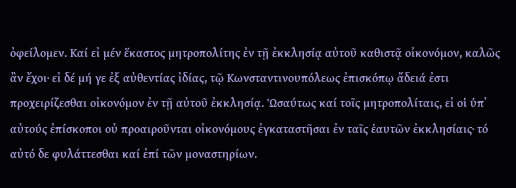ὀφείλομεν. Καί εἰ μέν ἕκαστος μητροπολίτης ἐν τῇ ἐκκλησίᾳ αὐτοῦ καθιστᾷ οἰκονόμον, καλῶς ἂν ἔχοι· εἰ δέ μή γε ἐξ αὐθεντίας ἰδίας, τῷ Κωνσταντινουπόλεως ἐπισκόπῳ ἄδειά ἐστι προχειρίζεσθαι οἰκονόμον ἐν τῇ αὐτοῦ ἐκκλησίᾳ. Ὡσαύτως καί τοῖς μητροπολίταις, εἰ οἱ ὑπ᾿ αὐτούς ἐπίσκοποι οὐ προαιροῦνται οἰκονόμους ἐγκαταστῆσαι ἐν ταῖς ἑαυτῶν ἐκκλησίαις· τό αὐτό δε φυλάττεσθαι καί ἐπί τῶν μοναστηρίων.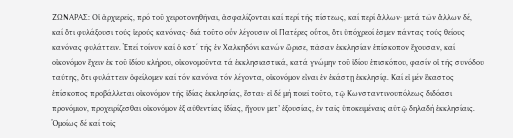ΖΩΝΑΡΑΣ: Οἱ ἀρχιερεῖς, πρό τοῦ χειροτονηθῆναι, ἀσφαλίζονται καί περί τῆς πίστεως, καί περί ἄλλων∙ μετά τῶν ἄλλων δέ, καί ὅτι φυλάξουσι τούς ἱερούς κανόνας∙ διά τοῦτο οὖν λέγουσιν οἱ Πατέρες οὗτοι, ὅτι ὑπόχρεοί ἐσμεν πάντας τούς θείους κανόνας φυλάττειν. Ἐπεί τοίνυν καί ὁ κστ΄ τῆς ἐν Χαλκηδόνι κανών ὥρισε, πᾶσαν ἐκκλησίαν ἐπίσκοπον ἔχουσαν, καί οἰκονόμον ἔχειν ἐκ τοῦ ἰδίου κλήρου, οἰκονομοῦντα τά ἐκκλησιαστικά, κατά γνώμην τοῦ ἰδίου ἐπισκόπου, φασίν οἱ τῆς συνόδου ταύτης, ὅτι φυλάττειν ὀφείλομεν καί τόν κανόνα τόν λέγοντα, οἰκονόμον εἶναι ἐν ἑκάστῃ ἐκκλησίᾳ. Καί εἰ μέν ἕκαστος ἐπίσκοπος προβάλλεται οἰκονόμον τῆς ἰδίας ἐκκλησίας, ἔσται∙ εἰ δέ μή ποιεῖ τοῦτο, τῷ Κωνσταντινουπόλεως διδόασι προνόμιον, προχειρίζεσθαι οἰκονόμον ἐξ αὐθεντίας ἰδίας, ἤγουν μετ’ ἐξουσίας, ἐν ταῖς ὑποκειμέναις αὐτῷ δηλαδή ἐκκλησίαις. Ὁμοίως δέ καί τοῖς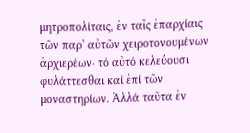μητροπολίταις, ἐν ταῖς ἐπαρχίαις τῶν παρ’ αὐτῶν χειροτονουμένων ἀρχιερέων∙ τό αὐτό κελεύουσι φυλάττεσθαι καί ἐπί τῶν μοναστηρίων. Ἀλλά ταῦτα ἐν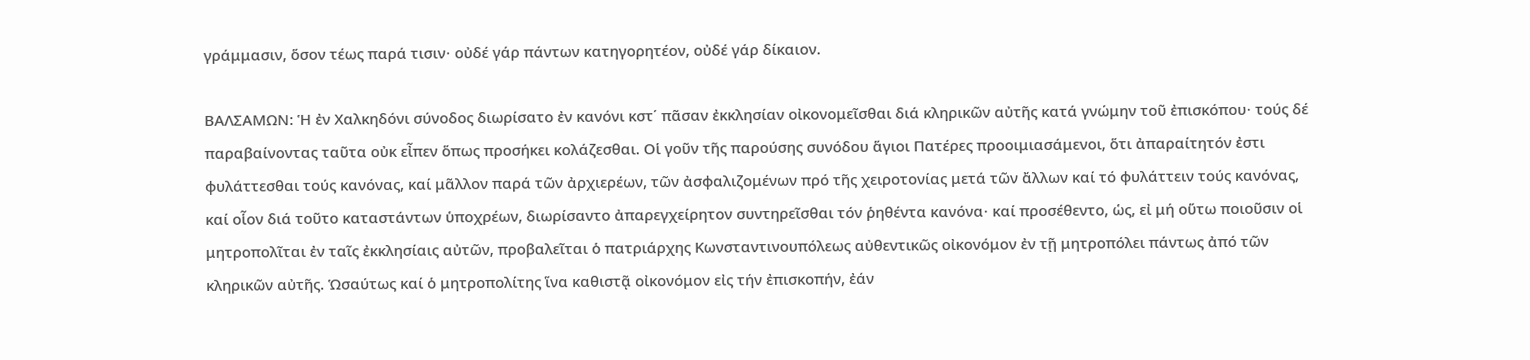γράμμασιν, ὅσον τέως παρά τισιν∙ οὐδέ γάρ πάντων κατηγορητέον, οὐδέ γάρ δίκαιον.

ΒΑΛΣΑΜΩΝ: Ἡ ἐν Χαλκηδόνι σύνοδος διωρίσατο ἐν κανόνι κστ΄ πᾶσαν ἐκκλησίαν οἰκονομεῖσθαι διά κληρικῶν αὐτῆς κατά γνώμην τοῦ ἐπισκόπου∙ τούς δέ παραβαίνοντας ταῦτα οὐκ εἶπεν ὅπως προσήκει κολάζεσθαι. Οἱ γοῦν τῆς παρούσης συνόδου ἅγιοι Πατέρες προοιμιασάμενοι, ὅτι ἀπαραίτητόν ἐστι φυλάττεσθαι τούς κανόνας, καί μᾶλλον παρά τῶν ἀρχιερέων, τῶν ἀσφαλιζομένων πρό τῆς χειροτονίας μετά τῶν ἄλλων καί τό φυλάττειν τούς κανόνας, καί οἷον διά τοῦτο καταστάντων ὑποχρέων, διωρίσαντο ἀπαρεγχείρητον συντηρεῖσθαι τόν ῥηθέντα κανόνα∙ καί προσέθεντο, ὡς, εἰ μή οὕτω ποιοῦσιν οἱ μητροπολῖται ἐν ταῖς ἐκκλησίαις αὐτῶν, προβαλεῖται ὁ πατριάρχης Κωνσταντινουπόλεως αὐθεντικῶς οἰκονόμον ἐν τῇ μητροπόλει πάντως ἀπό τῶν κληρικῶν αὐτῆς. Ὡσαύτως καί ὁ μητροπολίτης ἵνα καθιστᾷ οἰκονόμον εἰς τήν ἐπισκοπήν, ἐάν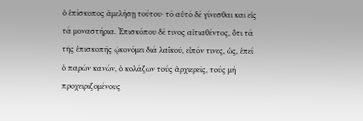ὁ ἐπίσκοπος ἀμελήσῃ τούτου∙ τό αὐτό δέ γίνεσθαι και εἰς τά μοναστήρια. Ἐπισκόπου δέ τινος αἰτιαθέντος, ὅτι τά τῆς ἐπισκοπῆς ᾠκονόμει διά λαϊκοῦ, εἶπόν τινες, ὡς, ἐπεί ὁ παρών κανών, ὁ κολάζων τούς ἀρχιερεῖς, τούς μή προχειριζομένους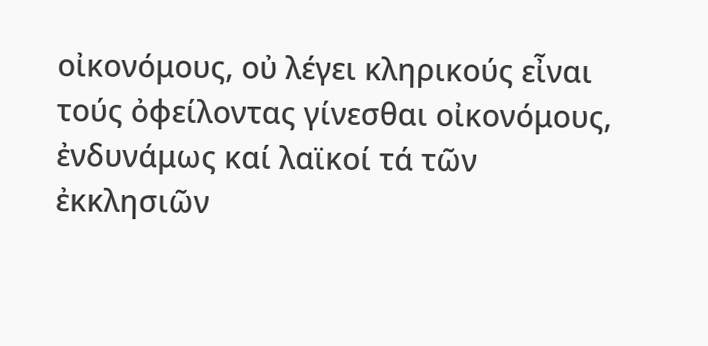οἰκονόμους, οὐ λέγει κληρικούς εἶναι τούς ὀφείλοντας γίνεσθαι οἰκονόμους, ἐνδυνάμως καί λαϊκοί τά τῶν ἐκκλησιῶν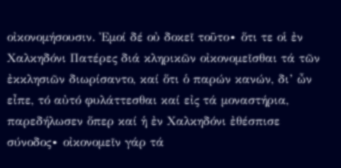οἰκονομήσουσιν. Ἐμοί δέ οὐ δοκεῖ τοῦτο∙ ὅτι τε οἱ ἐν Χαλκηδόνι Πατέρες διά κληρικῶν οἰκονομεῖσθαι τά τῶν ἐκκλησιῶν διωρίσαντο, καί ὅτι ὁ παρών κανών, δι’ ὦν εἶπε, τό αὐτό φυλάττεσθαι καί εἰς τά μοναστήρια, παρεδήλωσεν ὅπερ καί ἡ ἐν Χαλκηδόνι ἐθέσπισε σύνοδος∙ οἰκονομεῖν γάρ τά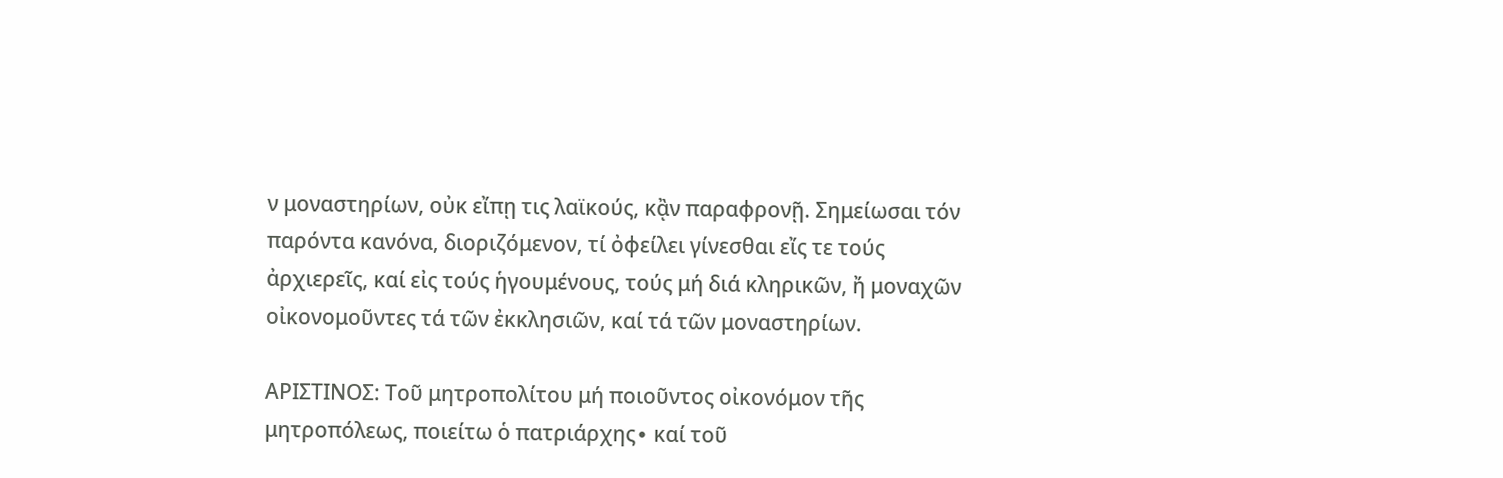ν μοναστηρίων, οὐκ εἴπῃ τις λαϊκούς, κᾂν παραφρονῇ. Σημείωσαι τόν παρόντα κανόνα, διοριζόμενον, τί ὀφείλει γίνεσθαι εἴς τε τούς ἀρχιερεῖς, καί εἰς τούς ἡγουμένους, τούς μή διά κληρικῶν, ἤ μοναχῶν οἰκονομοῦντες τά τῶν ἐκκλησιῶν, καί τά τῶν μοναστηρίων.

ΑΡΙΣΤΙΝΟΣ: Τοῦ μητροπολίτου μή ποιοῦντος οἰκονόμον τῆς μητροπόλεως, ποιείτω ὁ πατριάρχης∙ καί τοῦ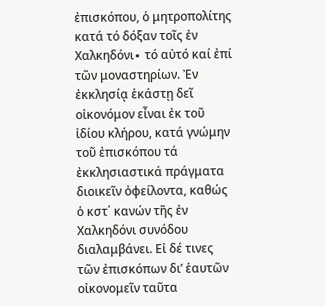ἐπισκόπου, ὁ μητροπολίτης κατά τό δόξαν τοῖς ἐν Χαλκηδόνι∙ τό αὐτό καί ἐπί τῶν μοναστηρίων. Ἐν ἐκκλησίᾳ ἑκάστῃ δεῖ οἰκονόμον εἶναι ἐκ τοῦ ἰδίου κλήρου, κατά γνώμην τοῦ ἐπισκόπου τά ἐκκλησιαστικά πράγματα διοικεῖν ὀφείλοντα, καθώς ὁ κστ΄ κανών τῆς ἐν Χαλκηδόνι συνόδου διαλαμβάνει. Εἰ δέ τινες τῶν ἐπισκόπων δι’ ἑαυτῶν οἰκονομεῖν ταῦτα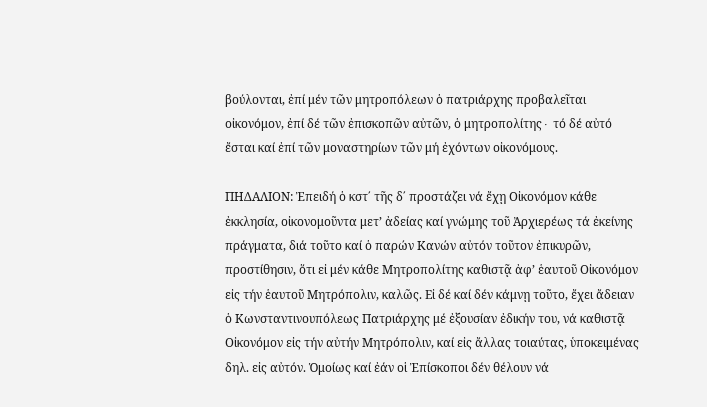βούλονται, ἐπί μέν τῶν μητροπόλεων ὁ πατριάρχης προβαλεῖται οἰκονόμον, ἐπί δέ τῶν ἐπισκοπῶν αὐτῶν, ὁ μητροπολίτης∙ τό δέ αὐτό ἔσται καί ἐπί τῶν μοναστηρίων τῶν μή ἐχόντων οἰκονόμους.

ΠΗΔΑΛΙΟΝ: Ἐπειδή ὁ κστ΄ τῆς δ΄ προστάζει νά ἔχῃ Οἰκονόμον κάθε ἐκκλησία, οἰκονομοῦντα μετ’ ἀδείας καί γνώμης τοῦ Ἀρχιερέως τά ἐκείνης πράγματα, διά τοῦτο καί ὁ παρών Κανών αὐτόν τοῦτον ἐπικυρῶν, προστίθησιν, ὅτι εἰ μέν κάθε Μητροπολίτης καθιστᾷ ἀφ’ ἑαυτοῦ Οἰκονόμον εἰς τήν ἑαυτοῦ Μητρόπολιν, καλῶς. Εἰ δέ καί δέν κάμνῃ τοῦτο, ἔχει ἄδειαν ὁ Κωνσταντινουπόλεως Πατριάρχης μέ ἐξουσίαν ἐδικήν του, νά καθιστᾷ Οἰκονόμον εἰς τήν αὐτήν Μητρόπολιν, καί εἰς ἄλλας τοιαύτας, ὑποκειμένας δηλ. εἰς αὐτόν. Ὁμοίως καί ἐάν οἱ Ἐπίσκοποι δέν θέλουν νά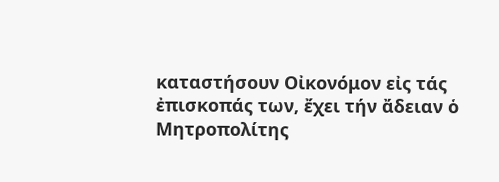καταστήσουν Οἰκονόμον εἰς τάς ἐπισκοπάς των, ἔχει τήν ἄδειαν ὁ Μητροπολίτης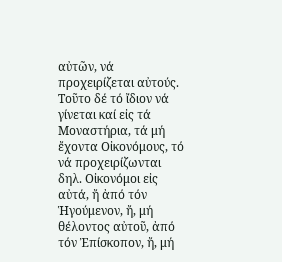αὐτῶν, νά προχειρίζεται αὐτούς. Τοῦτο δέ τό ἴδιον νά γίνεται καί εἰς τά Μοναστήρια, τά μή ἔχοντα Οἰκονόμους, τό νά προχειρίζωνται δηλ. Οἰκονόμοι εἰς αὐτά, ἤ ἀπό τόν Ἡγούμενον, ἤ, μή θέλοντος αὐτοῦ, ἀπό τόν Ἐπίσκοπον, ἤ, μή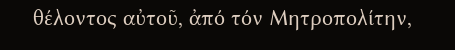θέλοντος αὐτοῦ, ἀπό τόν Μητροπολίτην,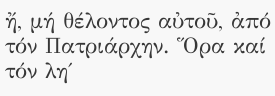ἤ, μή θέλοντος αὐτοῦ, ἀπό τόν Πατριάρχην. Ὅρα καί τόν λη΄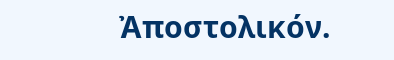Ἀποστολικόν.